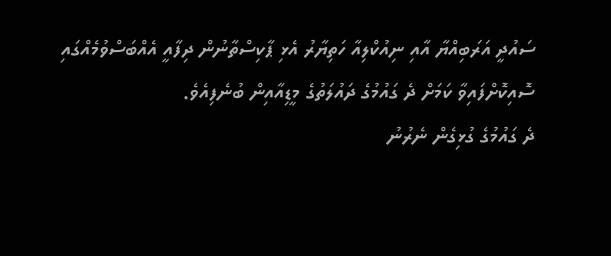ސައުދީ އަރަބިއްޔާ އާއި ނިއުކްލިއާ ހަތިޔާރު އެޅި ޕާކިސްތާނުން ދިފާއީ އެއްބަސްވުމެއްގައި ސޮއިކޮށްފައިވާ ކަމަށް ދެ ގައުމުގެ ދައުލަތުގެ މީޑިއާއިން ބުނެފިއެވެ.
ދެ ގައުމުގެ ގުޅިގެން ނެރުނު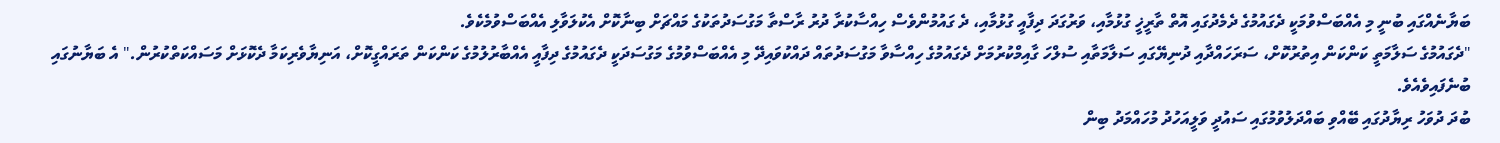ބަޔާނެއްގައި ބުނީ މި އެއްބަސްވުމަކީ ދެގައުމުގެ ދެމެދުގައި އޮތް ތާރީޚީ ގުޅުމާއި، ވަރުގަދަ ދިފާއީ ގުޅުމާއި، ދެ ގައުމުންވެސް ހިއްސާކުރާ ދުރު ރާސްތާ މަގުސަދުތަކުގެ މައްޗަށް ބިނާކޮށް އެކުލަވާލި އެއްބަސްވުމެކެވެ.
"ދެގައުމުގެ ސަލާމަތީ ކަންކަން އިތުރުކޮށް، ސަރަހައްދާއި ދުނިޔޭގައި ސަލާމަތާއި ސުލްހަ ގާއިމްކުރުމަށް ދެގައުމުގެ ހިއްސާވާ މަގުސަދުތައް ދައްކުވައިދޭ މި އެއްބަސްވުމުގެ މަގުސަދަކީ ދެގައުމުގެ ދިފާއީ އެއްބާރުލުމުގެ ކަންކަން ތަރައްގީކޮށް، އަނިޔާވެރިކަމާ ދެކޮޅަށް މަސައްކަތްކުރުން." އެ ބަޔާނުގައި ބުނެފައިވެއެވެ.
ބުދަ ދުވަހު ރިޔާދުގައި ބޭއްވި ބައްދަލުވުމުގައި ސައުދީ ވަލީއަހުދު މުހައްމަދު ބިން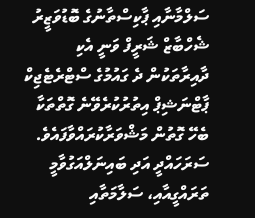ސަލްމާނާއި ޕާކިސްތާނުގެ ބޮޑުވަޒީރު ޝެހްބާޒް ޝަރީފް ވަނީ އެކި ދާއިރާތަކުން ދެ ގައުމުގެ ސްޓްރެޓެޖިކް ޕާޓްނަޝިޕް އިތުރުކުރެވޭނެ ގޮތްތަކާ ބެހޭ ގޮތުން މަޝްވަރާކުރައްވާފައެވެ.
ސަރަހައްދީ އަދި ބައިނަލްއަގުވާމީ ތަރައްގީއާއި، ސަލާމަތާއި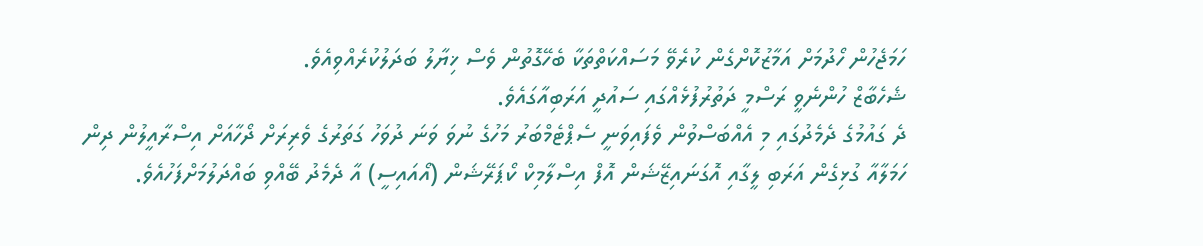ހަމަޖެހުން ހޯދުމަށް އަމާޒުކޮށްގެން ކުރެވޭ މަސައްކަތްތަކާ ބެހޭގޮތުން ވެސް ޚިޔާލު ބަދަލުކުރެއްވިއެވެ.
ޝެހެބާޒް ހުންނެވީ ރަސްމީ ދަތުރުފުޅެއްގައި ސައުދީ އަރަބިއާގައެވެ.
ދެ ގައުމުގެ ދެމެދުގައި މި އެއްބަސްވުން ވެފައިވަނީ ސެޕްޓެމްބަރު މަހުގެ ނުވަ ވަނަ ދުވަހު ގަތަރުގެ ވެރިރަށް ދޯހާއަށް އިސްރާއީލުން ދިން ހަމަލާއާ ގުޅިގެން އަރަބި ލީގާއި އޮގަނައިޒޭޝަން އޮފް އިސްލާމިކް ކޯޕަރޭޝަން (އޯއައިސީ) އާ ދެމެދު ބޭއްވި ބައްދަލުމަށްފަހުއެވެ.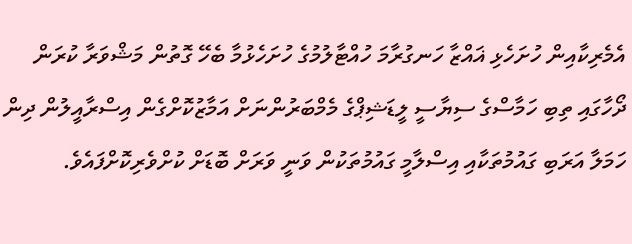އެމެރިކާއިން ހުށަހެޅި ޣައްޒާ ހަނގުރާމަ ހުއްޓާލުމުގެ ހުށަހެޅުމާ ބެހޭ ގޮތުން މަޝްވަރާ ކުރަން ދޯހާގައި ތިބި ހަމާސްގެ ސިޔާސީ ލީޑަޝިޕްގެ މެމްބަރުންނަށް އަމާޒުކޮށްގެން އިސްރާއީލުން ދިން ހަމަލާ އަރަބި ގައުމުތަކާއި އިސްލާމީ ގައުމުތަކުން ވަނީ ވަރަށް ބޮޑަށް ކުށްވެރިކޮށްފައެވެ.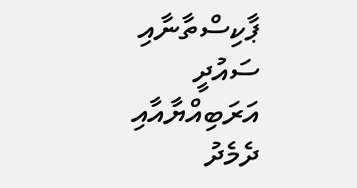ޕާކިސްތާނާއި ސައުދީ އަރަބިއްޔާއާއި ދެމެދު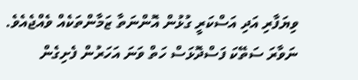ވިޔަފާރި އަދި އަސްކަރީ ގުޅުން އޮންނަތާ ޒަމާންތަކެއް ވެއްޖެއެވެ.
ނަވާރަ ސަތޭކަ ފަސްދޮޅަސް ހަތް ވަނަ އަހަރުން ފެށިގެން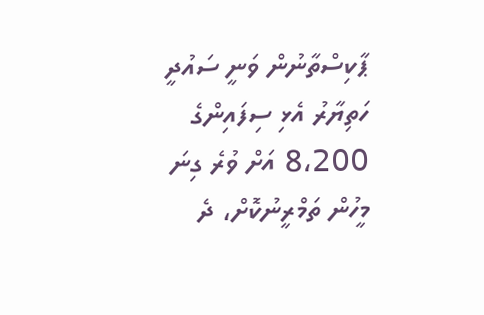ޕާކިސްތާނުން ވަނީ ސައުދީ ހަތިޔާރު އެޅި ސިފައިންގެ 8،200 އަށް ވުރެ ގިނަ މީހުން ތަމްރީނުކޮށް، ދެ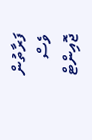ފަރާތުން ވެސް ޖޮއިންޓް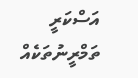އަސްކަރީ ތަމްރީނުތަކެއް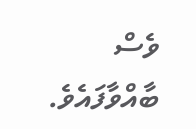ވެސް ބާއްވާފައެވެ.